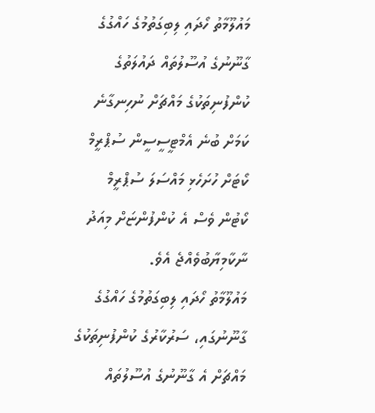މައުލޫމާތު ހޯދައި ލިބިގަތުމުގެ ހައްގުގެ ގާނޫނުގެ އުސޫލުތައް ދައުލަތުގެ ކުންފުނިތަކުގެ މައްޗަށް ނުހިނގާނެ ކަމަށް ބުނެ އެމްޓީސީސީން ސުޕްރީމް ކޯޓަށް ހުށަހެޅި މައްސަލަ ސުޕްރީމް ކޯޓުން ވެސް އެ ކުންފުންޏަށް މިއަދު ނާކާމިޔާބުވެއްޖެ އެވެ.
މައުލޫމާތު ހޯދައި ލިބިގަތުމުގެ ހައްގުގެ ގާނޫނުގައި، ސަރުކާރުގެ ކުންފުނިތަކުގެ މައްޗަށް އެ ގާނޫނުގެ އުސޫލުތައް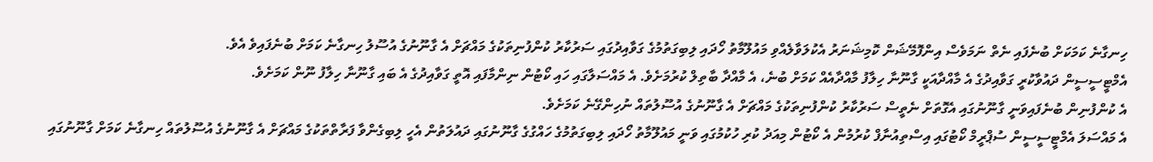ހިނގާނެ ކަމަކަށް ބުނެފައި ނެތް ނަމަވެސް އިންފޮމޭޝަން ކޮމިޝަނަރު އެކުލަވާލެއްވި މައުލޫމާތު ހޯދައި ލިބިގަތުމުގެ ގަވާއިދުގައި ސަރުކާރު ކުންފުނިތަކުގެ މައްޗަށް އެ ގާނޫނުގެ އުސޫލު ހިނގާނެ ކަމަށް ބުނެފައިވެ އެވެ.
އެމްޓީސީސީން ދައުވާކުރީ ގަވާއިދުގެ އެ މާއްދާއަކީ ގާނޫނާ ހިލާފު މާއްދާއެއް ކަމަށް ބުނެ، އެ މާއްދާ ބާތިލް ކުރުމަށެވެ. އެ މައްސަލާގައި ހައި ކޯޓުން ނިންމާފައި އޮތީ ގަވާއިދުގެ އެ ބައި ގާނޫނާ ހިލާފު ނޫން ކަމަށެވެ.
އެ ކުންފުނިން ބުނެފައިވަނީ ގާނޫނުގައި އެގޮތަށް ނެތީސް ސަރުކާރު ކުންފުނިތަކުގެ މައްޗަށް އެ ގާނޫނުގެ އުސޫލުތައް ނުހިންގޭނެ ކަމަށެވެ.
އެ މައްސަލަ އެމްޓީސީސީން ސުޕްރީމް ކޯޓުގައި އިސްތިއުނާފް ކުރުމުން އެ ކޯޓުން މިއަދު ކުރި ހުކުމުގައި ވަނީ މައުލޫމާތު ހޯދައި ލިބިގަތުމުގެ ހައްގުގެ ގާނޫނުގައި ދައުލަތުން އެހީ ލިބިގެންވާ ފަރާތްތަކުގެ މައްޗަށް އެ ގާނޫނުގެ އުސޫލުތައް ހިނގާނެ ކަމަށް ގާނޫނުގައި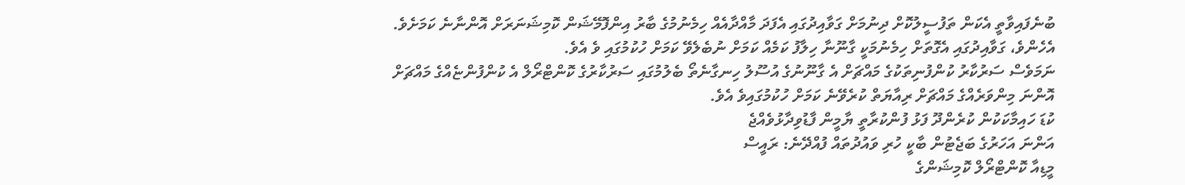ބުނެފައިވާތީ އެކަން ތަފުސީލުކޮށް ދިނުމަށް ގަވާއިދުގައި އެފަދަ މާއްދާއެއް ހިމެނުމުގެ ބާރު އިންފޮމޭޝަން ކޮމިޝަނަރަށް އޮންނާނެ ކަމަށެވެ. އެހެންވެ، ގަވާއިދުގައި އެގޮތަށް ހިމެނުމަކީ ގާނޫނާ ހިލާފު ކަމެއް ކަމަށް ނުބެލެވޭ ކަމަށް ހުކުމުގައި ވެ އެވެ.
ނަމަވެސް ސަރުކާރު ކުންފުނިތަކުގެ މައްޗަށް އެ ގާނޫނުގެ އުސޫލު ހިނގާނެތޯ ބެލުމުގައި ސަރުކާރުގެ ކޮންޓްރޯލް އެ ކުންފުންޏެއްގެ މައްޗަށް އޮންނަ މިންވަރެއްގެ މައްޗަށް ރިއާޔަތް ކުރެވޭނެ ކަމަށް ހުކުމުގައިވެ އެވެ.
ކުޑަ ހައިމާކަކުން ކުރެންދޫ ފަޅު ފުންކުރާތީ ޔާމީން ފާޑުވިދާޅުވެއްޖެ
އަންނަ އަހަރުގެ ބަޖެޓުން ބާކީ ހުރި ވައުދުތައް ފުއްދޭނެ: ރައީސް
މީޑިއާ ކޮންޓްރޯލް ކޮމިޝަންގެ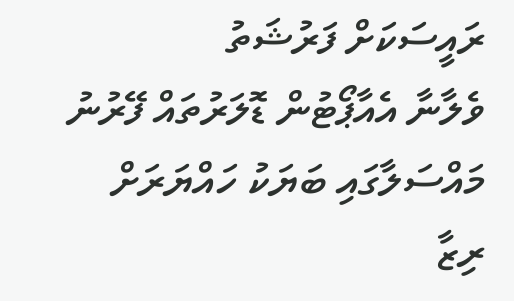ރައީސަކަށް ފަރުޝަތު
ވެލާނާ އެއާޕޯޓުން ޑޮލަރުތައް ފޭރުނު މައްސަލާގައި ބަޔަކު ހައްޔަރަށް
ރިޒާ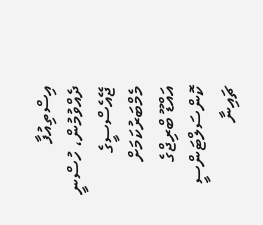އިސްތިއުފާ ދެއްވުމުން، ހުސްނީ ޖޭއެސްސީގެ މެމްބަރުކަމަށް
އައްޑޫ ބްރިޖްގެ ކޮންސަލްޓަންސީ ޗައިނާ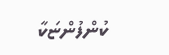ކުންފުންޏަކާ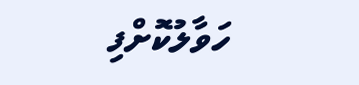ހަވާލުކޮށްފި